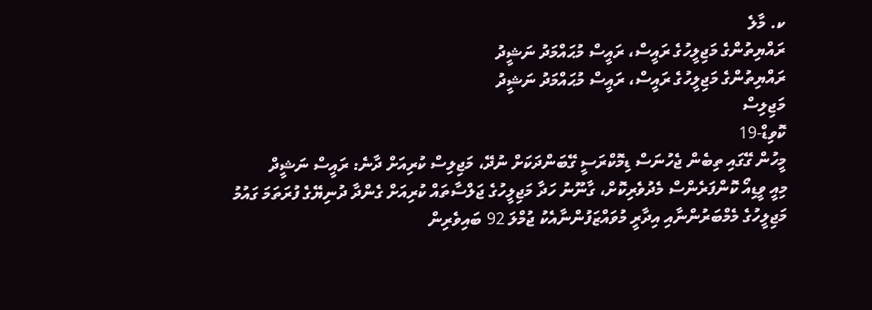ކ. މާލެ
ރައްޔިތުންގެ މަޖިލީހުގެ ރައީސް، ރައީސް މުޙައްމަދު ނަޝީދު
ރައްޔިތުންގެ މަޖިލީހުގެ ރައީސް، ރައީސް މުޙައްމަދު ނަޝީދު
މަޖިލިސް
ކޮވިޑް-19
މީހުން ގޭގައި ތިބެން ޖެހުނަސް ޑިމޮކްރަސީ ގޭބަންދަކަށް ނުދޭ، މަޖިލިސް ކުރިއަށް ދާނެ: ރައީސް ނަޝީދް
މިއީ ވީޑިއޯ ކޮންފަރެންސް މެދުވެރިކޮށް، ގާނޫނު ހަދާ މަޖިލީހުގެ ޖަލްސާތައް ކުރިއަށް ގެންދާ ދުނިޔޭގެ ފުރަތަމަ ގައުމު
މަޖިލީހުގެ މެމްބަރުންނާއި އިދާރީ މުވައްޒަފުންނާއެކު ޖުމްލަ 92 ބައިވެރިން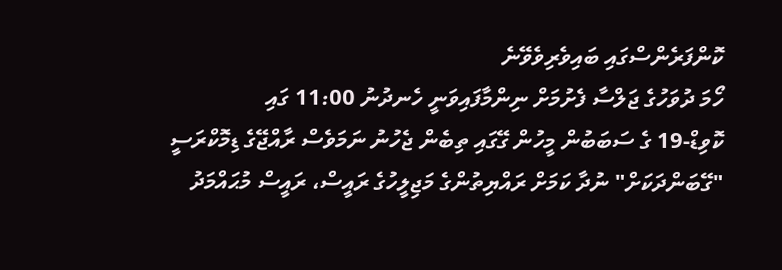ކޮންފަރެންސްގައި ބައިވެރިވެވޭނެ
ހޯމަ ދުވަހުގެ ޖަލްސާ ފެށުމަށް ނިންމާފައިވަނީ ހެނދުނު 11:00 ގައި
ކޮވިޑް-19 ގެ ސަބަބުން މީހުން ގޭގައި ތިބެން ޖެހުނު ނަމަވެސް ރާއްޖޭގެ ޑިމޮކްރަސީ "ގޭބަންދަކަށް" ނުދާ ކަމަށް ރައްޔިތުންގެ މަޖިލީހުގެ ރައީސް، ރައީސް މުޙައްމަދު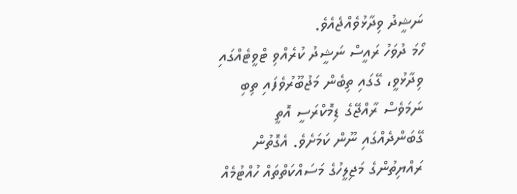ނަޝީދު ވިދާޅުވެއްޖެއެވެ.
ހޯމަ ދުވަހު ރައީސް ނަޝީދު ކުރެއްވި ޓްވީޓެއްގައި ވިދާޅުވީ، ގޭގައި ތިބެން މަޖުބޫރުވެފައި ތިބި ނަމަވެސް ރާއްޖޭގެ ޑިމޮކްރަސީ އޮތީ ގޭބަންދެއްގައި ނޫން ކަމަށެވެ. އެގޮތުން ރައްޔިތުންގެ މަޖިލީހުގެ މަސައްކަތްތައް ހުއްޓުމެއް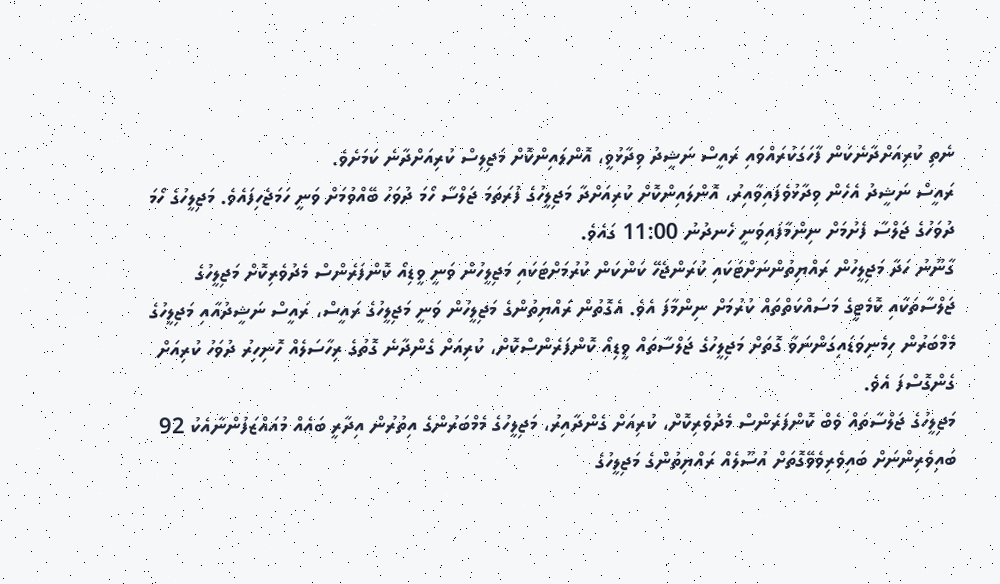ނެތި ކުރިއަށްދާނެކަން ފާހަގަކުރައްވައި ރައީސް ނަޝީދު ވިދާޅުވީ، އޮންލައިންކޮށް މަޖިލިސް ކުރިއަށްދާނެ ކަމަށެވެ.
ރައީސް ނަޝީދު އެހެން ވިދާޅުވެފައިވާއިރު، އޮންލައިންކޮށް ކުރިއަށްދާ މަޖިލީހުގެ ފުރަތަމަ ޖަލްސާ ހޯމަ ދުވަހު ބޭއްވުމަށް ވަނީ ހަމަޖެހިފައެވެ. މަޖިލީހުގެ ހޯމަ ދުވަހުގެ ޖަލްސާ ފެށުމަށް ނިންމާފައިވަނީ ހެނދުނު 11:00 ގައެވެ.
ގާނޫނު ހަދާ މަޖިލީހުން ރައްޔިތުންނަށްޓަކައި ކުރަންޖެހޭ ކަންކަން ކުރުމަށްޓަކައި މަޖިލީހުން ވަނީ ވީޑިއޯ ކޮންފަރެންސް މެދުވެރިކޮށް މަޖިލީހުގެ ޖަލްސާތަކާއި ކޮމެޓީގެ މަސައްކަތްތައް ކުރުމަށް ނިންމާފަ އެވެ. އެގޮތުން ރައްޔިތުންގެ މަޖިލީހުން ވަނީ މަޖިލީހުގެ ރައީސް، ރައީސް ނަޝީދުއާއި މަޖިލީހުގެ މެމްބަރުން ހިމެނިވަޑައިގަންނަވާ ގޮތަށް މަޖިލީހުގެ ޖަލްސާތައް ވީޑިއޯ ކޮންފަރެންސްކޮށް، ކުރިއަށް ގެންދާނެ ގޮތުގެ ރިހާސަލެއް ހޮނިހިރު ދުވަހު ކުރިއަށް ގެންގޮސްފަ އެވެ.
މަޖިލީހުގެ ޖަލްސާތައް ވެބް ކޮންފަރެންސް މެދުވެރިކޮށް، ކުރިއަށް ގެންދާއިރު، މަޖިލީހުގެ މެމްބަރުންގެ އިތުރުން އިދާރީ ބައެއް މުއައްޒަފުންނާއެކު 92 ބައިވެރިންނަށް ބައިވެރިވެވޭގޮތަށް އުސޫލެއް ރައްޔިތުންގެ މަޖިލީހުގެ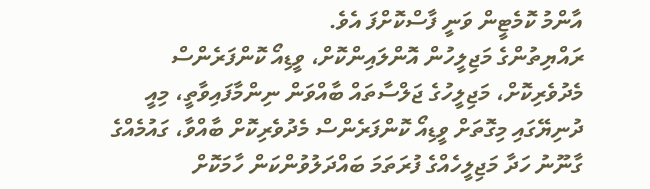އާންމު ކޮމެޓީން ވަނީ ފާސްކޮށްފަ އެވެ.
ރައްޔިތުންގެ މަޖިލީހުން އޮންލައިންކޮށް، ވީޑިއޯ ކޮންފަރެންސް މެދުވެރިކޮށް، މަޖިލީހުގެ ޖަލްސާތައް ބާއްވަން ނިންމާފައިވާތީ، މިއީ ދުނިޔޭގައި މިގޮތަށް ވީޑިއޯ ކޮންފަރެންސް މެދުވެރިކޮށް ބާއްވާ، ގައުމެއްގެ ގާނޫނު ހަދާ މަޖިލީހެއްގެ ފުރަތަމަ ބައްދަލުވުންކަން ހާމަކޮށް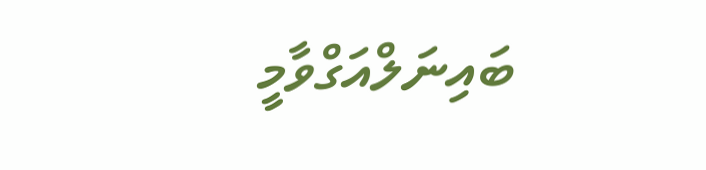ބައިނަލްއަގްވާމީ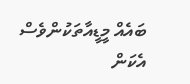ބައެއް މީޑީއާތަކުންވެސް އެކަން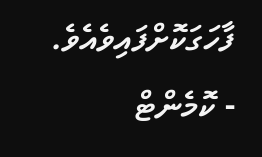ފާހަގަކޮށްފައިވެއެވެ.
- ކޮމެންޓް